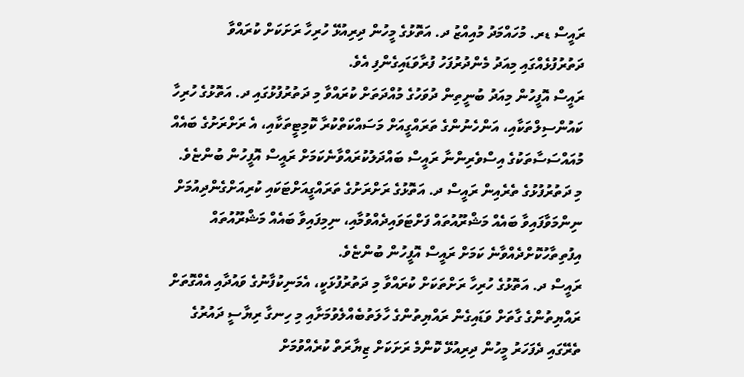ރައީސް ޑރ. މުހައްމަދު މުއިއްޒު ދ. އަތޮޅުގެ މީހުން ދިރިއުޅޭ ހުރިހާ ރަށަކަށް ކުރައްވާ ދަތުރުފުޅެއްގައި މިއަދު މެންދުރުފަހު ފުރާވަޑައިގެންފި އެވެ.
ރައީސް އޮފީހުން މިއަދު ބުނީތިން ދުވަހުގެ މުއްދަތަށް ކުރައްވާ މި ދަތުރުފުޅުގައި ދ. އަތޮޅުގެ ހުރިހާ ކައުންސިލްތަކާއި، އަންހެނުންގެ ތަރައްގީއަށް މަސައްކަތްކުރާ ކޮމިޓީތަކާއި، އެ ރަށްރަށުގެ ބައެއް މުއައްސަސާތަކުގެ އިސްވެރިންނާ ރައީސް ބައްދަލުކުރައްވާނެކަމަށް ރައީސް އޮފީހުން ބުންޏެވެ.
މި ދަތުރުފުޅުގެ ތެރެއިން ރައީސް ދ. އަތޮޅުގެ ރަށްރަށުގެ ތަރައްގީއަށްޓަކައި ކުރިއަށްގެންދިއުމަށް ނިންމަވާފައިވާ ބައެއް މަޝްރޫއުތައް ފަށްޓަވައިދެއްވުމާއި، ނިމިފައިވާ ބައެއް މަޝްރޫއުތައް އިފުތިތާހުކޮށްދެއްވާނެ ކަމަށް ރައީސް އޮފީހުން ބުންޏެވެ.
ރައީސް ދ. އަތޮޅުގެ ހުރިހާ ރަށްތަކަށް ކުރައްވާ މި ދަތުރުފުޅަކީ، އެމަނިކުފާނުގެ ވައުދާއި އެއްގޮތަށް ރައްޔިތުންގެ ގާތަށް ވަޑައިގެން ރައްޔިތުންގެ ހާލަތުބެއްލެވުމަށާއި މި ހިނގާ ރިޔާސީ ދައުރުގެ ތެރޭގައި ދެފަހަރު މީހުން ދިރިއުޅޭ ކޮންމެ ރަށަކަށް ޒިޔާރަތް ކުރެއްވުމަށް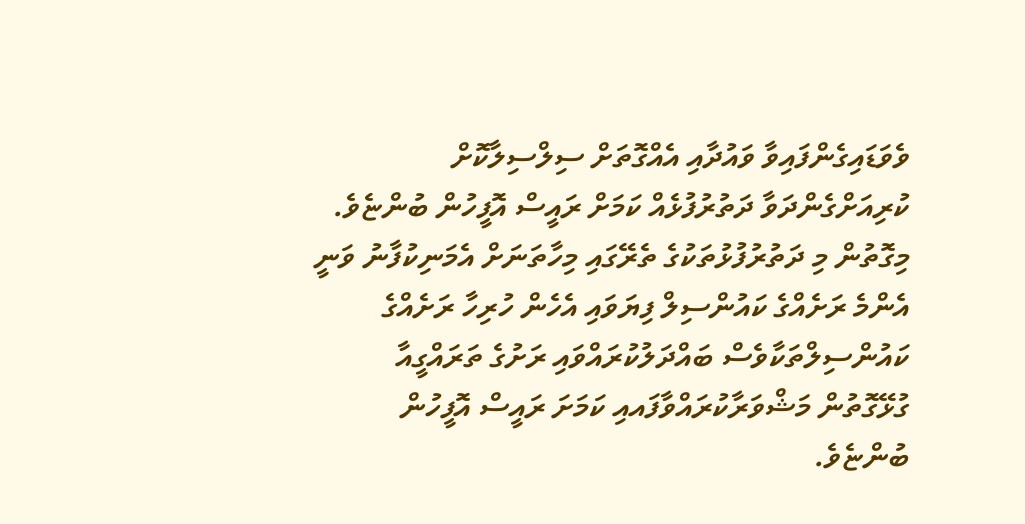ވެވަޑައިގެންފައިވާ ވައުދާއި އެއްގޮތަށް ސިލްސިލާކޮށް ކުރިއަށްގެންދަވާ ދަތުރުފުޅެއް ކަމަށް ރައީސް އޮފީހުން ބުންޏެވެ.
މިގޮތުން މި ދަތުރުފުޅުތަކުގެ ތެރޭގައި މިހާތަނަށް އެމަނިކުފާނު ވަނީ އެންމެ ރަށެއްގެ ކައުންސިލް ފިޔަވައި އެހެން ހުރިހާ ރަށެއްގެ ކައުންސިލްތަކާވެސް ބައްދަލުކުރައްވައި ރަށުގެ ތަރައްގީއާ ގުޅޭގޮތުން މަޝްވަރާކުރައްވާފައއި ކަމަށަ ރައީސް އޮފީހުން ބުންޏެވެ.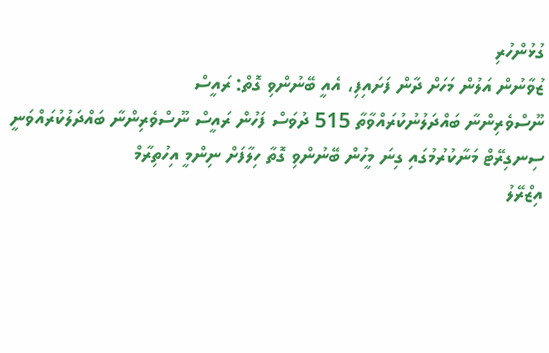ގުޅުންހުރި
ޒުވާނުން އަލުން މަހަށް ދާން ފަށައިފި، އެއީ ބޭނުންވި ގޮތް: ރައީސް
ނޫސްވެރިންނާ ބައްދަލުނުކުރައްވާތާ 515 ދުވަސް ފަހުން ރައީސް ނޫސްވެރިންނާ ބައްދަލުކުރައްވަނީ
ސިނގިރޭޓް މަނާކުރުމުގައި ގިނަ މީހުން ބޭނުންވި ގޮތާ ހިލާފަށް ނިންމީ އިހުތިރާމް
އިޒްރޭލު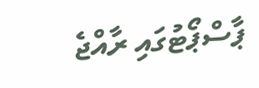ޕާސްޕޯޓުގައި ރާއްޖެ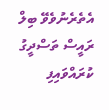އެތެރެނުވެވޭ ބިލް ރައީސް ތަސްދީގު ކުރައްވައިފި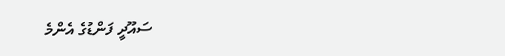ސައޫދީ ފަންޑުގެ އެންމެ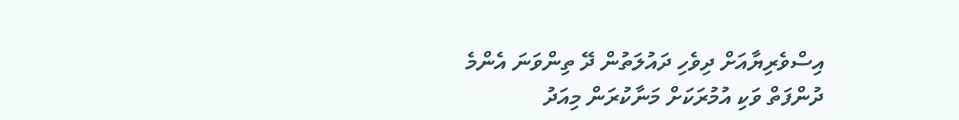އިސްވެރިޔާއަށް ދިވެހި ދައުލަތުން ދޭ ތިންވަނަ އެންމެ
ދުންފަތް ވަކި އުމުރަކަށް މަނާކުރަން މިއަދު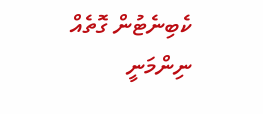ކެބިނެޓުން ގޮތެއް ނިންމަނީ